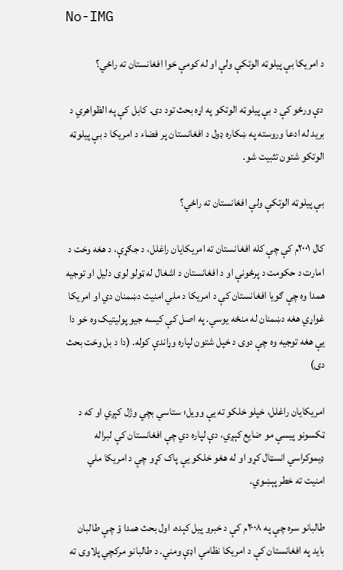No-IMG

د امریکا بې پیلوټه الوتکې ولې او له کومې خوا افغانستان ته راځي؟

دې ورځو کې د بې پیلوټه الوتکو په اړه بحث تود دی. کابل کې په الظواهري د برید له ادعا وروسته په ښکاره ډول د افغانستان پر فضاء د امریکا د بې پیلوټه الوتکو شتون تثبیت شو.

بې پیلوټه الوتکې ولې افغانستان ته راځي؟

کال ۲۰۰۱م کې چې کله افغانستان ته امریکایان راغلل، د جګړې، د هغه وخت د امارت د حکومت د پرځونې او د افغانستان د اشغال له ټولو لوی دلیل او توجیه همدا وه چې ګویا افغانستان کې د امریکا د ملي امنیت دښمنان دي او امریکا غواړي هغه دښمنان له منځه یوسي. په اصل کې کیسه جیو پولیتیک وه خو دا یې هغه توجیه وه چې دوی د خپل شتون لپاره وړاندې کوله. (دا د بل وخت بحث دی)

امریکایان راغلل، خپلو خلکو ته یې وویل؛ ستاسي بچي وژل کېږي‌ او که د ټکسونو پیسې مو ضایع کېږي، دې لپاره دي چې افغانستان کې لبراله ډیموکراسي انسټال کړو او له هغو خلکو یې پاک کړو چې د امریکا ملي امنیت ته خطر پېښوي.

طالبانو سره چې په ۲۰۰۸م کې د خبرو پیل کېده، اول بحث همدا ؤ چې طالبان باید په افغانستان کې د امریکا نظامي اډې ومني. د طالبانو مرکچي پلاوی ته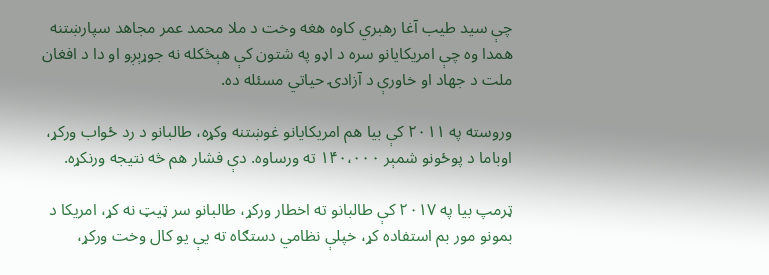چې سید طیب آغا رهبري کاوه هغه وخت د ملا محمد عمر مجاهد سپارښتنه همدا وه چې امریکایانو سره د اډو په شتون کې هېڅکله نه جوړېږو او دا د افغان ملت د جهاد او خاورې د آزادۍ حیاتي مسئله ده.

وروسته په ۲۰۱۱ کې بیا هم امریکایانو غوښتنه وکړه، طالبانو د رد ځواب ورکړ،‌ اوباما د پوځونو شمېر ۱۴۰،۰۰۰ ته ورساوه. دې فشار هم څه نتیجه ورنکړه.

ټرمپ بیا په ۲۰۱۷ کې طالبانو ته اخطار ورکړ،‌ طالبانو سر ټیټ نه کړ،‌ امریکا د بمونو مور بم استفاده کړ، خپلې نظامي دستګاه ته یې یو کال وخت ورکړ،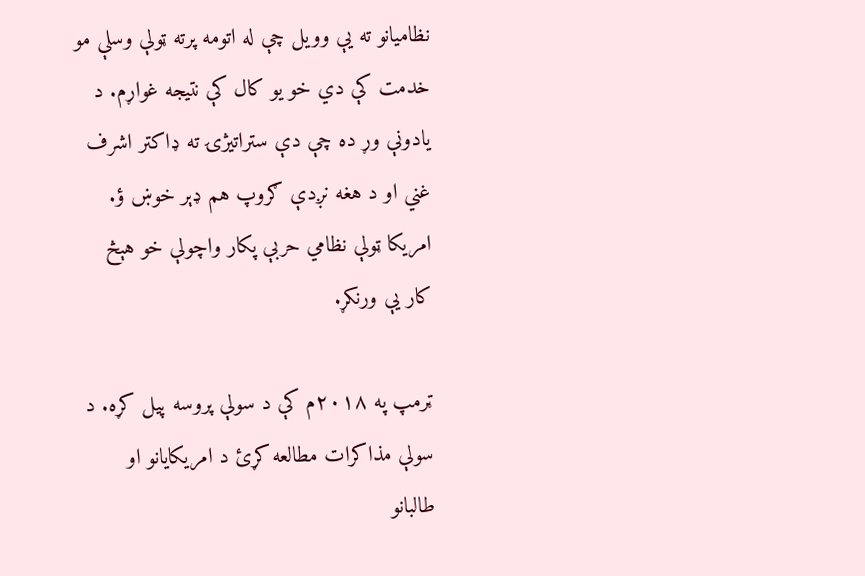نظامیانو ته یې وویل چې له اتومه پرته ټولې وسلې مو خدمت کې دي خو یو کال کې نتیجه غواړم. د یادونې وړ ده چې دې ستراتیژۍ ته ډاکتر اشرف غني او د هغه نږدې ګروپ هم ډېر خوښ ؤ. امریکا ټولې نظامي حربې پکار واچولې خو هېڅ کار یې ورنکړ.

ټرمپ په ۲۰۱۸م کې د سولې پروسه پیل کړه. د سولې مذاکرات مطالعه کړئ د امریکایانو او طالبانو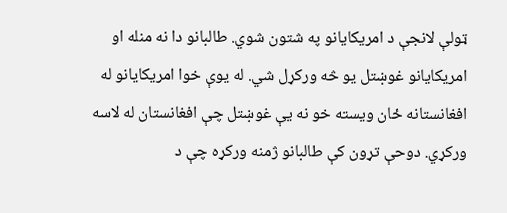ټولې لانجې د امریکایانو په شتون شوي. طالبانو دا نه منله او امریکایانو غوښتل یو څه ورکړل شي. له یوې خوا امریکایانو له افغانستانه ځان ویسته خو نه یې غوښتل چې افغانستان له لاسه ورکړي. دوحې تړون کې طالبانو ژمنه ورکړه چې د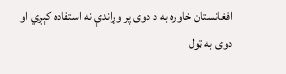افغانستان خاوره به د دوی پر وړاندې نه استفاده کېږي او دوی به ټول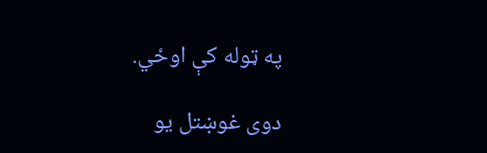په ټوله کې اوځي.

دوی غوښتل یو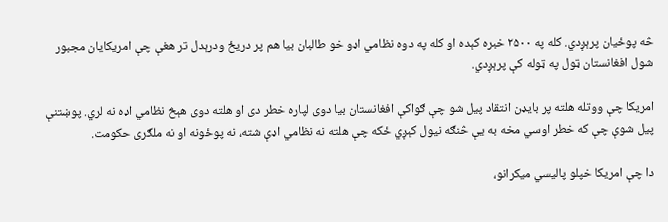څه پوځیان پرېږدي. کله په ۲۵۰۰ خبره کېده او کله په دوه نظامي اډو خو طالبان بیا هم پر دریځ ودرېدل تر هغې چې امریکایان مجبور شول افغانستان ټول په ټوله کې پرېږدي.

امریکا چې ووتله هلته پر بایډن انتقاد پیل شو چې ګواکې افغانستان بیا دوی لپاره خطر دی او هلته دوی هېڅ نظامي اډه نه لري. پوښتنې پیل شوې چې که خطر اوسي‌ مخه به یې څنګه نیول کېږي ځکه چې هلته نه نظامي اډې شته، نه پوځونه او نه ملګری حکومت.

دا چې امریکا خپلو پالیسي میکرانو،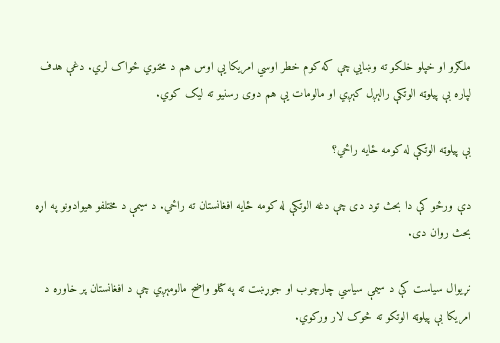ملګرو او خپلو خلکو ته وښايي چې که کوم خطر اوسي امریکا یې اوس هم د مخنوي ځواک لري. دغې هدف لپاره بې پیلوټه الوتکې رالېږل کېږي او مالومات یې هم دوی رسنیو ته لیک کوي.

بې پیلوټه الوتکې له کومه ځایه راځي؟

دې ورځو کې دا بحث تود دی چې دغه الوتکې له کومه ځایه افغانستان ته راځي. د سیمې د مختلفو هیوادونو په اړه بحث روان دی.

نړیوال سیاست کې د سیمې سیاسي چارچوب او جوړښت ته په کتلو واضح مالومېږي چې د افغانستان پر خاوره د امریکا بې پیلوټه الوتکو ته څوک لار ورکوي.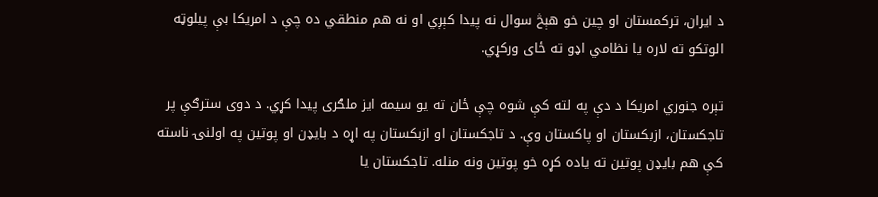د ایران، ترکمستان او چین خو هېڅ سوال نه پيدا کېږي او نه هم منطقي ده چې د امریکا بې پیلوټه الوتکو ته لاره یا نظامي اډو ته ځای ورکړي.

تېره جنوري امریکا د دې په لته کې شوه چې ځان ته یو سیمه ایز ملګری پیدا کړي. د دوی سترګې پر تاجکستان، ازبکستان او پاکستان وې. د تاجکستان او ازبکستان په اړه د بایډن او پوتین په اولنۍ ناسته کې هم بایډن پوتین ته یاده کړه خو پوتین ونه منله. تاجکستان یا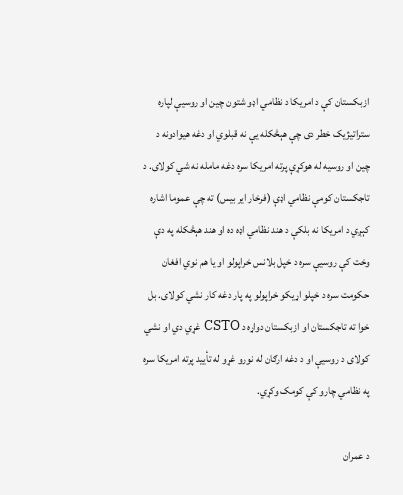ازبکستان کې د امریکا د نظامي اډو شتون چین او روسیې لپاره ستراتیژیک خطر دی چې هېڅکله یې نه قبلوي او دغه هیوادونه د چین او روسیه له هوکړې پرته امریکا سره دغه مامله نه شي کولای. د تاجکستان کومې نظامي اډې (فرخار ایر بیس) ته چې عموما اشاره کېږي د امریکا نه بلکې د هند نظامي اډه ده او هند هېڅکله په دې وخت کې روسیې سره د خپل بلانس خراپولو او یا هم نوي‌ افغان حکومت سره د خپلو اړیکو خراپولو په پار دغه کار نشي کولای. بل خوا ته تاجکستان او ازبکستان دواړه د CSTO غړي دي او نشي کولای د روسیې او د دغه ارګان له نورو غړو له تأیید پرته امریکا سره په نظامي چارو کې کومک وکړي.

د عمران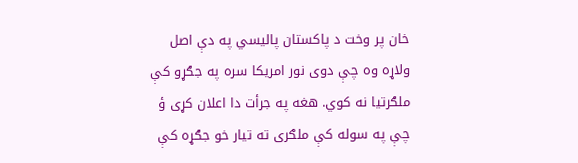خان پر وخت د پاکستان پالیسي په دې اصل ولاړه وه چې دوی نور امریکا سره په جګړو کې ملګرتیا نه کوي. هغه په جرأت دا اعلان کړی ؤ چې په سوله کې ملګری ته تیار خو جګړه کې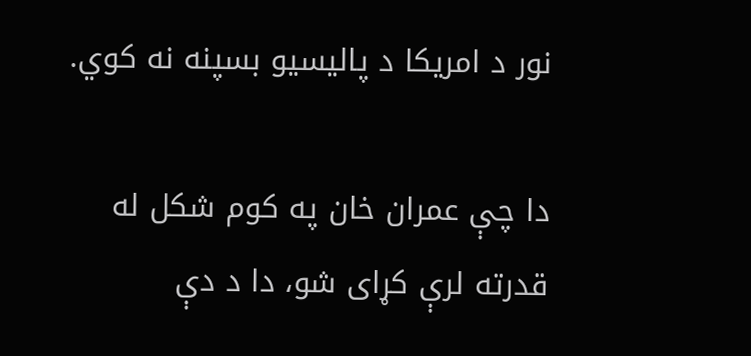نور د امریکا د پالیسیو بسپنه نه کوي.

دا چې عمران خان په کوم شکل له قدرته لرې کړای شو،‌ دا د دې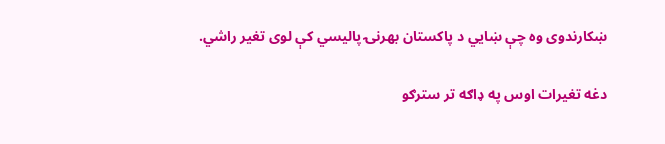ښکارندوی وه چې ښايي د پاکستان بهرنۍ پالیسي کې لوی تغیر راشي.

دغه تغیرات اوس په ډاګه تر سترګو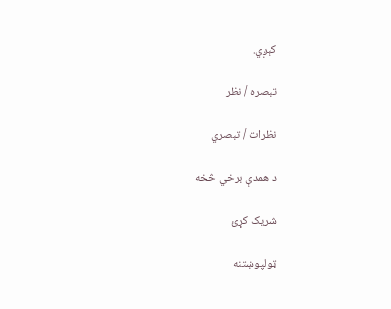کېږي.

تبصره / نظر

نظرات / تبصري

د همدې برخي څخه

شریک کړئ

ټولپوښتنه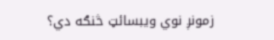زمونږ نوي ویبسائټ څنګه دي؟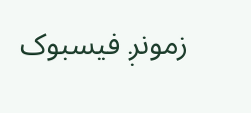زمونږ فيسبوک